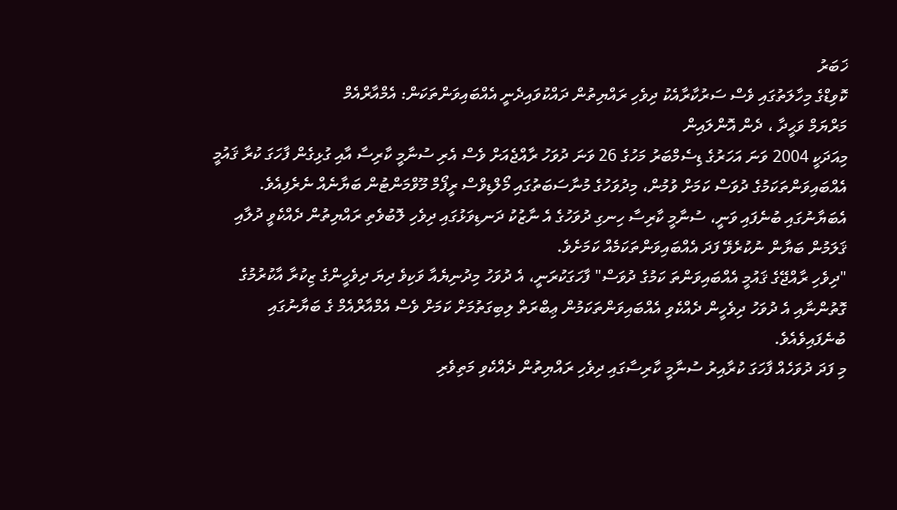ޚަބަރު
ކޮވިޑްގެ މިހާލަތުގައި ވެސް ސަރުކާރާއެކު ދިވެހި ރައްޔިތުން ދައްކުވައިދެނީ އެއްބައިވަންތަކަން: އެމްއާރްއެމް
މަރްޔަމް ވަޙީދާ ، ދެން އޮންލައިން
މިއަދަކީ 2004 ވަނަ އަހަރުގެ ޑިސެމްބަރު މަހުގެ 26 ވަނަ ދުވަހު ރާއްޖެއަށް ވެސް އެރި ސުނާމީ ކާރިސާ އާއި ގުޅިގެން ފާހަގަ ކުރާ ޤައުމީ އެއްބައިވަންތަކަމުގެ ދުވަސް ކަމަށް ވުމުން، މިދުވަހުގެ މުނާސަބަތުގައި މޯލްޑިވްސް ރީފޯމް މޫވްމަންޓުން ބަޔާނެއް ނެރެފިއެވެ.
އެބަޔާނުގައި ބުނެފައި ވަނީ، ސުނާމީ ކާރިސާ ހިނގި ދުވަހުގެ އެ ނާޒުކު ދަނޑިވަޅުގައި ދިވެހި ލޮބުވެތި ރައްޔިތުން ދެއްކެވީ ދުލާއި ޤަލަމުން ބަޔާން ނުކުރެވޭ ފަދަ އެއްބައިވަންތަކަމެއް ކަމަށެވެ.
"ދިވެހި ރާއްޖޭގެ ޤައުމީ އެއްބައިވަންތަ ކަމުގެ ދުވަސް" ފާހަގަކުރަނީ، އެ ދުވަހު މިދުނިޔެއާ ވަކިވެ ދިޔަ ދިވެހީންގެ ޒިކުރާ އާކުރުމުގެ ގޮތުންނާއި އެ ދުވަހު ދިވެހީން ދެއްކެވި އެއްބައިވަންތަކަމުން ޢިބްރަތް ލިބިގަތުމަށް ކަމަށް ވެސް އެމްއާރްއެމް ގެ ބަޔާނުގައި ބުނެފައިވެއެވެ.
މި ފަދަ ދުވަހެއް ފާހަގަ ކުރާއިރު ސުނާމީ ކާރިސާގައި ދިވެހި ރައްޔިތުން ދެއްކެވި މަތިވެރި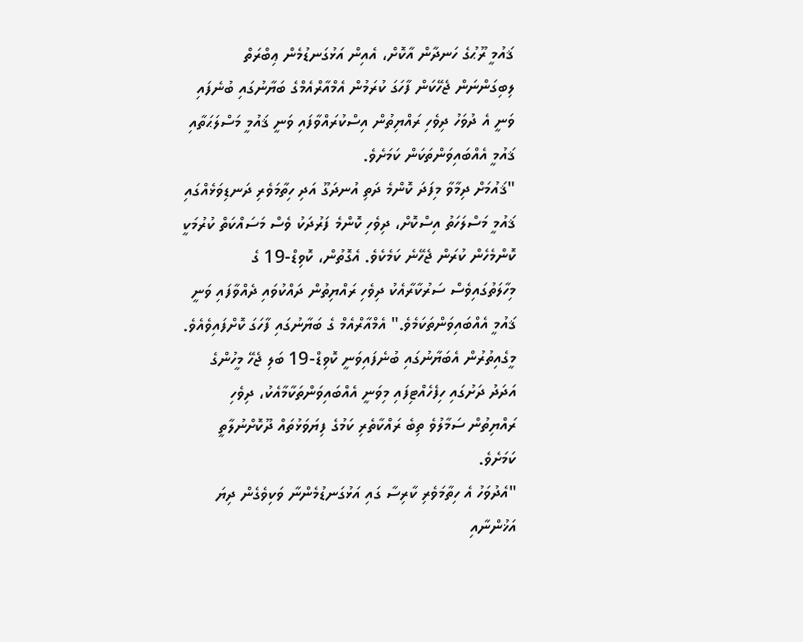ޤައުމީ ރޫޙުގެ ހަނދާން އާކޮށް، އެއިން އަޅުގަނޑުމެން ޢިބްރަތް ލިބިގަންނަން ޖެހޭކަން ފާހަގަ ކުރަމުން އެމްއާރްއެމްގެ ބަޔާނުގައި ބުނެފައި ވަނީ އެ ދުވަހު ދިވެހި ރައްޔިތުން އިސްކުރައްވާފައި ވަނީ ޤައުމީ މަސްލަޙަތާއި ޤައުމީ އެއްބައިވަންތަކަން ކަމަށެވެ.
"ޤައުމަށް ދިމާވާ މިފަދަ ކޮންމެ ދަތި އުނދަގޫ އަދި ހިތާމަވެރި ދަނޑިވަޅެއްގައި ޤައުމީ މަސްލަހަތު އިސްކޮށް، ދިވެހި ކޮންމެ ފަރުދަކު ވެސް މަސައްކަތް ކުރުމަކީ ކޮންމެހެން ކުރަން ޖެހޭނެ ކަމެކެވެ. އެގޮތުން، ކޮވިޑް-19 ގެ މިހާލަތުގައިވެސް ސަރުކާރާއެކު ދިވެހި ރައްޔިތުން ދައްކުވައި ދެއްވާފައި ވަނީ ޤައުމީ އެއްބައިވަންތަކަމެވެ." އެމްއާރްއެމް ގެ ބަޔާނުގައި ފާހަގަ ކޮށްފައިވެއެވެ.
މީގެއިތުރުން އެބަޔާނުގައި ބުނެފައިވަނީ ކޮވިޑް-19 ބަލި ޖެހޭ މީހުންގެ އަދަދު ދަށުގައި ހިފެހެއްޓިފައި މިވަނީ އެއްބައިވަންތަކާމާއެކު، ދިވެހި ރައްޔިތުން ސަމާލުވެ ތިބެ ރައްކާތެރި ކަމުގެ ފިޔަވަޅުތައް ދޫކޮށްނުލާތީ ކަމަށެވެ.
"އެދުވަހު އެ ހިތާމަވެރި ކާރިސާ ގައި އަޅުގަނޑުމެންނާ ވަކިވެގެން ދިޔަ އަޚުންނާއި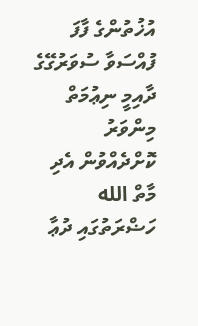އުޚުތުންގެ ފާފަ ފުއްސަވާ ސުވަރުގޭގެ ދާއިމީ ނިޢުމަތް މިންވަރު ކޮށްދެއްވުން އެދި މާތް الله ހަޟްރަތުގައި ދުޢާ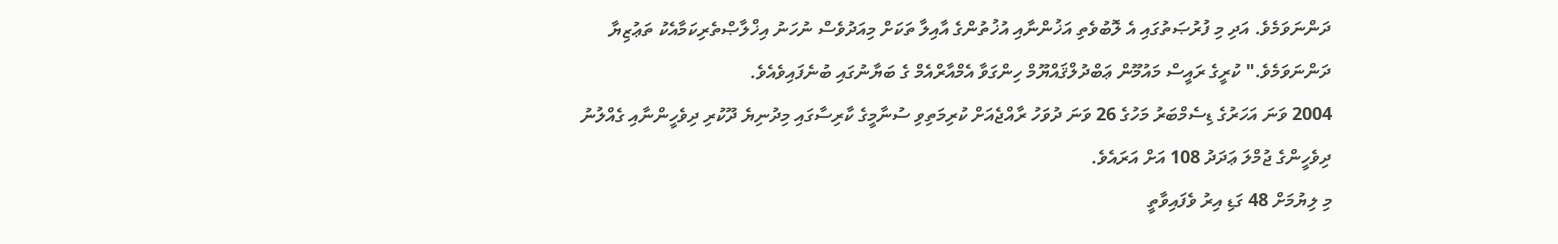ދަންނަވަމެވެ. އަދި މި ފުރުޞަތުގައި އެ ލޮބުވެތި އަޚުންނާއި އުޚުތުންގެ އާއިލާ ތަކަށް މިއަދުވެސް ނުހަނު އިޚްލާޞްތެރިކަމާއެކު ތަޢުޒިޔާ ދަންނަވަމެވެ." ކުރީގެ ރައީސް މައުމޫން ޢަބްދުލްޤައްޔޫމް ހިންގަވާ އެމްއާރްއެމް ގެ ބަޔާނުގައި ބުނެފައިވެއެވެ.
2004 ވަނަ އަހަރުގެ ޑިސެމްބަރު މަހުގެ 26 ވަނަ ދުވަހު ރާއްޖެއަށް ކުރިމަތިވި ސުނާމީގެ ކާރިސާގައި މިދުނިޔެ ދޫކުރި ދިވެހީންނާއި ގެއްލުނު ދިވެހީންގެ ޖުމްލަ ޢަދަދު 108 އަށް އަރައެވެ.
މި ލިޔުމަށް 48 ގަޑި އިރު ވެފައިވާތީ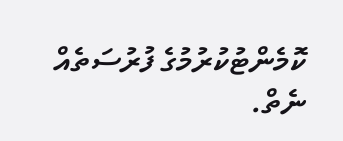ކޮމެންޓުކުރުމުގެ ފުރުސަތެއް ނެތް.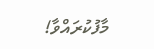މާފުކުރައްވާ!